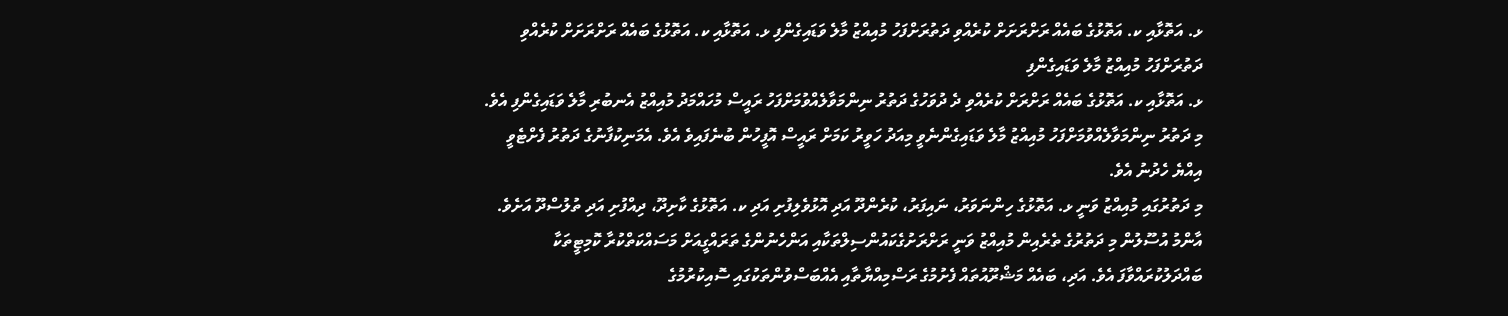ޅ. އަތޮޅާއި ކ. އަތޮޅުގެ ބައެއް ރަށްރަށަށް ކުރެއްވި ދަތުރަށްފަހު މުއިއްޒު މާލެ ވަޑައިގެންފި ޅ. އަތޮޅާއި ކ. އަތޮޅުގެ ބައެއް ރަށްރަށަށް ކުރެއްވި ދަތުރަށްފަހު މުއިއްޒު މާލެ ވަޑައިގެންފި
ޅ. އަތޮޅާއި ކ. އަތޮޅުގެ ބައެއް ރަށްރަށް ކުރެއްވި ދެ ދުވަހުގެ ދަތުރު ނިންމަވާލެއްވުމަށްފަހު ރައީސް މުހައްމަދު މުއިއްޒު އެނބުރި މާލެ ވަޑައިގެންފި އެވެ.
މި ދަތުރު ނިންމަވާލެއްވުމަށްފަހު މުއިއްޒު މާލެ ވަޑައިގެންނެވީ މިއަދު ހަވީރު ކަމަށް ރައީސް އޮފީހުން ބުނެފައިވެ އެވެ. އެމަނިކުފާނުގެ ދަތުރު ފެށްޓެވީ އިއްޔެ ހެދުނު އެވެ.
މި ދަތުރުގައި މުއިއްޒު ވަނީ ޅ. އަތޮޅުގެ ހިންނަވަރު، ނައިފަރު، ކުރެންދޫ އަދި އޮޅުވެލިފުށި އަދި ކ. އަތޮޅުގެ ކާށިދޫ، ދިއްފުށި އަދި ތުލުސްދޫ އަށެވެ.
އާންމު އުސޫލުން މި ދަތުރުގެ ތެރެއިން މުއިއްޒު ވަނީ ރަށްރަށުގެކައުންސިލްތަކާއި އަންހެނުންގެ ތަރައްގީއަށް މަސައްކަތްކުރާ ކޮމިޓީތަކާ ބައްދަލުކުރައްވާފަ އެވެ. އަދި، ބައެއް މަޝްރޫއުތައް ފެށުމުގެ ރަސްމިއްޔާތާއި އެއްބަސްވުންތަކުގައި ސޮއިކުރުމުގެ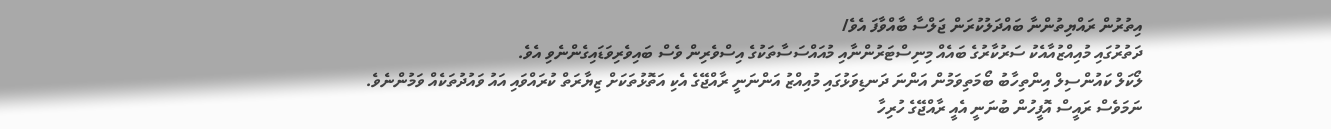އިތުރުން ރައްޔިތުންނާ ބައްދަލުކުރަން ޖަލްސާ ބާއްވާފަ އެވެ/
ދަތުރުގައި މުއިއްޒުއާއެކު ސަރުކާރުގެ ބައެއް މިނިސްޓަރުންނާއި މުއައްސަސާތަކުގެ އިސްވެރިން ވެސް ބައިވެރިވަޑައިގެންނެވި އެވެ.
ލޯކަލް ކައުންސިލް އިންތިހާބު ބޯމަތިވަމުން އަންނަ ދަނޑިވަޅުގައި މުއިއްޒު އަންނަނީ ރާއްޖޭގެ އެކި އަތޮޅުތަކަށް ޒިޔާރަތް ކުރައްވައި އައު ވައުދުތަކެއް ވަމުންނެވެ.
ނަމަވެސް ރައީސް އޮފީހުން ބުނަނީ އެއީ ރާއްޖޭގެ ހުރިހާ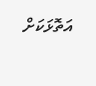އަތޮޅަކަށް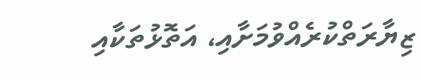ޒިޔާރަތްކުރެއްވުމަށާއި، އަތޮޅުތަކާއި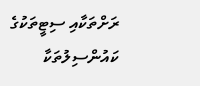ރަށްތަކާއި ސިޓީތަކުގެ ކައުންސިލުތަކާ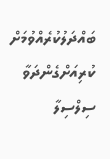ބައްދަލުކުރެއްވުމަށް ކުރިއަށްގެންދަވާ ސިލްސިލާ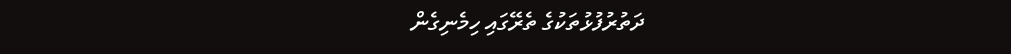ދަތުރުފުޅުތަކުގެ ތެރޭގައި ހިމެނިގެން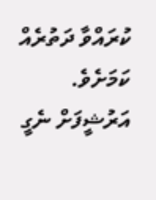ކުރައްވާ ދަތުރެއް ކަމަށެވެ.
އަރުޝީފަށް ނެގީ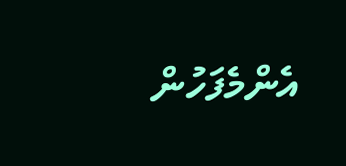އެންމެފަހުން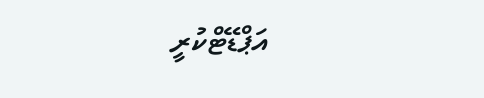އަޕްޑޭޓްކުރީ